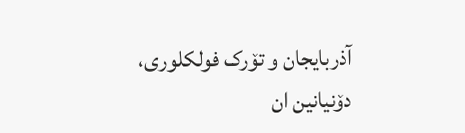آذربایجان و تۆرک فولکلوری، دۆنیانین ان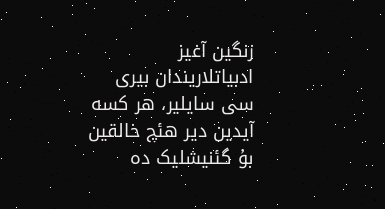زنگین آغیز ادبیاتلاریندان بیری سی سایلیر، هر کسه آیدین دیر هئچ خالقین بۇ گئنیشلیک ده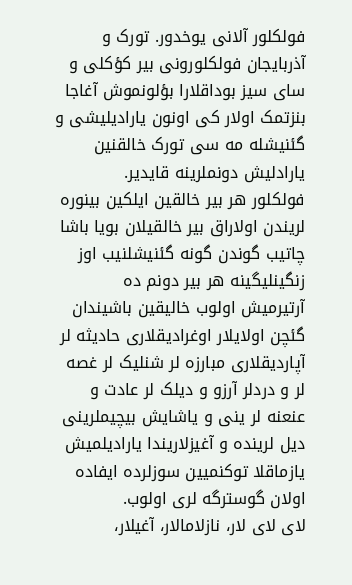فولکلور آلانی یوخدور. تورک و آذربایجان فولکلورونی بیر کؤکلی و سای سیز بوداقلارا بؤلونموش آغاجا بنزتمک اولار کی اونون یارادیلیشی و گئنیشله مه سی تورک خالقنین یارادلیش دونملرینه قایدیر.
فولکلور هر بیر خالقین ایلکین بینوره لریندن اولاراق بیر خالقیلان بویا باشا چاتیب گوندن گونه گئنیشلنیب اوز زنگینلیگینه هر بیر دونم ده آرتیرمیش اولوب خالیقین باشیندان گئچن اولایلار اوغرادیقلاری حادیثه لر آپاردیقلاری مبارزه لر شنلیک لر غصه لر و دردلر آرزو و دیلک لر عادت و عنعنه لر ینی و یاشایش بیچیملرینی دیل لرینده و آغیزلاریندا یارادیلمیش یازماقلا توکنمیین سوزلرده ایفاده اولان گوسترگه لری اولوب.
لای لای لار، نازلامالار، آغیلار،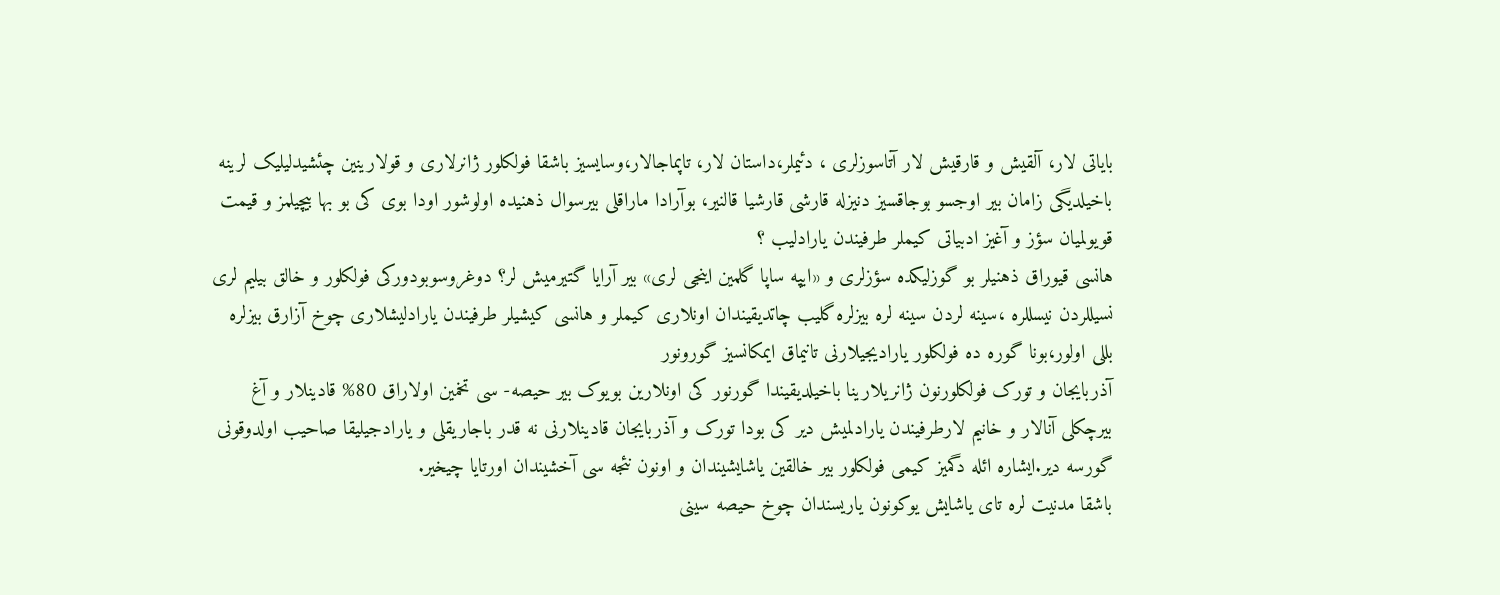بایاتی لار، آلقیش و قارقیش لار آتاسوزلری ، دئیملر،داستان لار، تاپماجالار،وسایسیز باشقا فولکلور ژانرلاری و قولارینین چئشیدلیلیک لرینه باخیلدیگی زامان بیر اوجسو بوجاقسیز دنیزله قارشی قارشیا قالنیر، بوآرادا ماراقلی بیرسوال ذهنیده اولوشور اودا بوی کی بو بها بیچیلمز و قیمت قویولمیان سؤز و آغیز ادبیاتی کیملر طرفیندن یارادلیب ؟
هانسی قیوراق ذهنیلر بو گوزلیکده سؤزلری و «ایپه ساپا گلمین اینجی لری» بیر آرایا گتیرمیش لر؟ دوغروسوبودورکی فولکلور و خالق بیلیم لری نسیللردن نیسللره ،سینه لردن سینه لره بیزلره گلیب چاتدیقیندان اونلاری کیملر و هانسی کیشیلر طرفیندن یارادلیشلاری چوخ آزارق بیزلره بللی اولور،بونا گوره ده فولکلور یارادیجیلارنی تانیماق ایمکانسیز گورونور
آذربایجان و تورک فولکلورنون ژانریلارینا باخیلدیقیندا گورنور کی اونلارین بویوک بیر حیصه- سی تخمین اولاراق 80% قادینلار و آغ بیرچکلی آنالار و خانیم لارطرفیندن یارادلمیش دیر کی بودا تورک و آذربایجان قادینلارنی نه قدر باجاریقلی و یارادجیلیقا صاحیب اولدوقونی گورسه دیر.ایشاره ائله دگمیز کیمی فولکلور بیر خالقین یاشایشیندان و اونون نئجه سی آخشیندان اورتایا چیخیر.
باشقا مدنیت لره تای یاشایش یوکونون یاریسندان چوخ حیصه سینی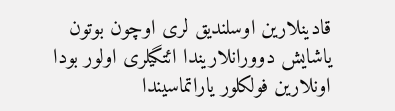قادینلارین اوسلندیق لری اوچون بوتون یاشایش دوورانلاریندا ائتگیلری اولور بودا اونلارین فولکلور یاراتماسیندا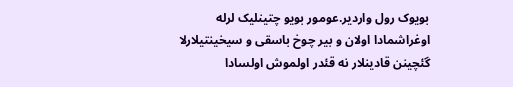بویوک رول واردیر.عومور بویو چتینلیک لرله اوغراشمادا اولان و بیر چوخ باسقی و سیخینتیلارلا گئچینن قادینلار نه قئدر اولموش اولسادا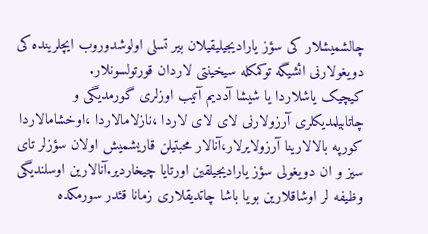چالشمیشلار کی سؤز یارادیجیلیقیلان بیر تسلی اولوشدوروب ایچلرینده کی دویغولارنی ائشیگه توکمکله سیخینتی لاردان قورتولسونلار.
کیچیک یاشلاردا یا شیشا آددیم آتیب اوزلری گورمدیگی و چاتابیلمدیکلری آرزولارنی لای لای لاردا ،نازلامالاردا ،اوخشامالاردا کورپه بالالارینا آرزولایرلار،آنالار محبتیلن قاریشمیش اولان سؤزلر تای سیز و ان دویغولی سؤز یارادیجیلقین اورتایا چیخاردیر.آنالارین اوسلندیگی وظیفه لر اوشاقلارین بویا باشا چاتدیقلاری زمانا قئدر سورمکده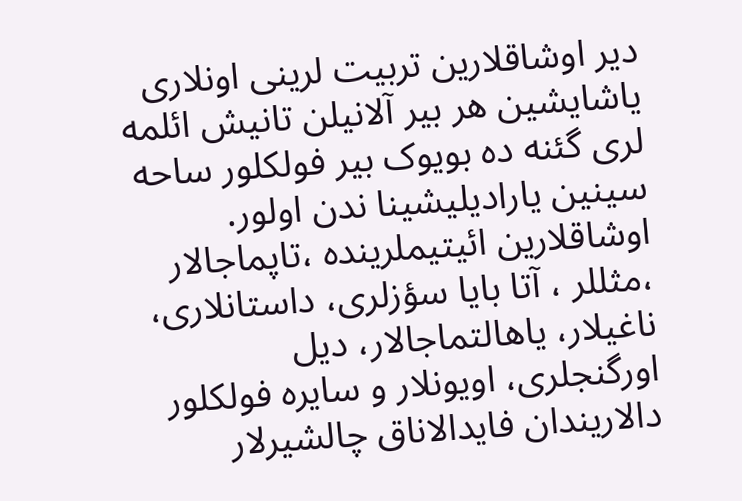دیر اوشاقلارین تربیت لرینی اونلاری یاشایشین هر بیر آلانیلن تانیش ائلمه لری گئنه ده بویوک بیر فولکلور ساحه سینین یارادیلیشینا ندن اولور.
اوشاقلارین ائیتیملرینده ،تاپماجالار ،مثللر ، آتا بایا سؤزلری، داستانلاری، ناغیلار، یاهالتماجالار، دیل اورگنجلری، اویونلار و سایره فولکلور دالاریندان فایدالاناق چالشیرلار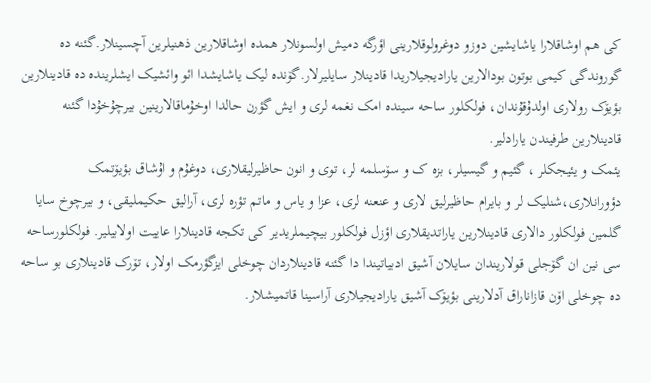کی هم اوشاقلارا یاشایشین دوزو دوغرولوقلارینی اؤرگه دمیش اولسونلار همده اوشاقلارین ذهنیلرین آچسینلار.گئنه ده گوروندگی کیمی بوتون بودالارین یارادیجیلاریدا قادینلار سایلیرلار.گۆنده لیک یاشایشدا ائو وائشیک ایشلرینده ده قادینلارین بؤیۆک رولاری اولدۇقۇندان، فولکلور ساحه سینده امک نغمه لری و ایش گؤرن حالدا اوخۇماقالارینین بیرچۇخۇدا گئنه قادینلارین طرفیندن یارادلیر.
یئمک و یئیجکلر ، گئیم و گیسیلر، بزه ک و سۆسلمه لر، توی و انون حاظیرلیقلاری، دوغۇم و اۇشاق بؤیۆتمک دؤورانلاری،شنلیک لر و بایرام حاظیرلیق لاری و عنعنه لری، عزا و یاس و ماتم تؤره لری، آرالیق حکیملیقی، و بیرچوخ سایا گلمین فولکلور دالاری قادینلارین یاراتدیقلاری اؤزل فولکلور بیچیملریدیر کی تکجه قادینلارا عاییت اولابیلیر. فولکلورساحه سی نین ان گۆجلی قولاریندان سایلان آشیق ادبیاتیندا دا گئنه قادینلاردان چوخلی ایزگؤرمک اولار، تۆرک قادینلاری بو ساحه ده چوخلی اۆن قازاناراق آدلارینی بؤیۆک آشیق یارادیجیلاری آراسینا قاتمیشلار.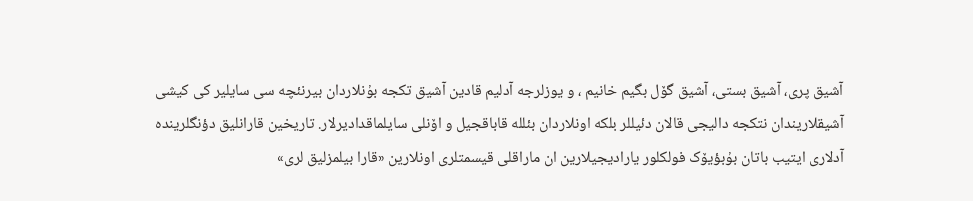آشیق پری، آشیق بستی، آشیق گۆل بگیم خانیم ، و یوزلرجه آدلیم قادین آشیق تکجه بۇنلاردان بیرنئچه سی سایلیر کی کیشی آشیقلاریندان نتکجه دالیجی قالان دئیللر بلکه اونلاردان بئلله قاباقجیل و اۆنلی سایلماقدادیرلار. تاریخین قارانلیق دؤنگلرینده آدلاری ایتیب باتان بۇبؤیۆک فولکلور یارادیجیلارین ان ماراقلی قیسمتلری اونلارین «قارا بیلمزلیق لری»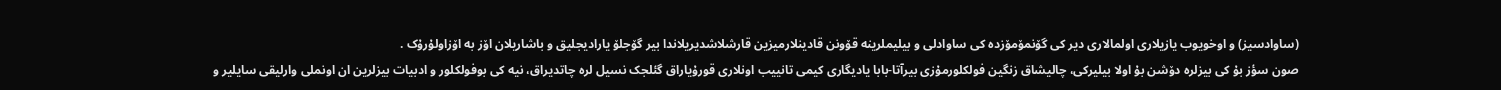(ساوادسیز) و اوخویوب یازیلاری اولمالاری دیر کی گۆنمۆمۆزده کی ساوادلی و بیلیملرینه قۆونن قادینلارمیزین قارشلاشدیریلاندا بیر گۆجلۆ یارادیجلیق و باشاریلان اۆز به اۆزاولۇرۇک .
صون سؤز بۇ کی بیزلره دۆشن بۇ اولا بیلیرکی، چالیشاق زنگین فولکلورمۇزی بیرآتا-بابا یادیگاری کیمی تانییب اونلاری قورۇیاراق گئلجک نسیل لره چاتدیراق، نیه کی بوفولکلور و ادبیات بیزلرین ان اونملی وارلیقی سایلیر و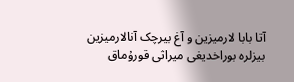آتا بابا لارمیزین و آغ بیرچک آنالارمیزین بیزلره بوراخدیغی میراثی قورۇماق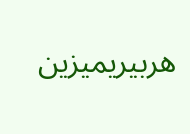هربیریمیزین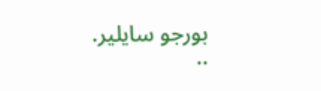بورجو سایلیر.
..